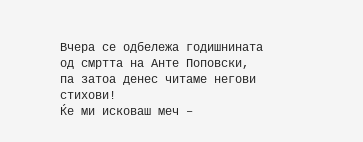Вчера се одбележа годишнината од смртта на Анте Поповски, па затоа денес читаме негови стихови!
Ќе ми исковаш меч –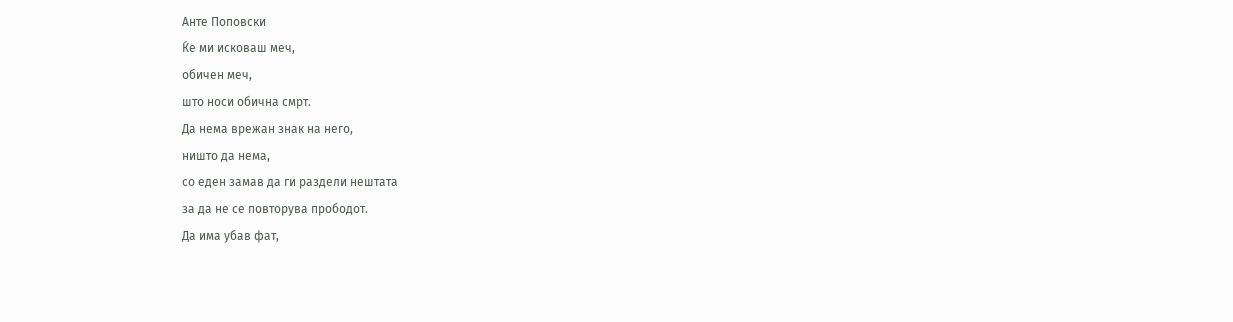Анте Поповски
Ќе ми исковаш меч,
обичен меч,
што носи обична смрт.
Да нема врежан знак на него,
ништо да нема,
со еден замав да ги раздели нештата
за да не се повторува прободот.
Да има убав фат,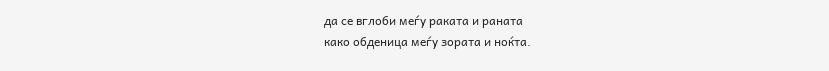да се вглоби меѓу раката и раната
како обденица меѓу зората и ноќта.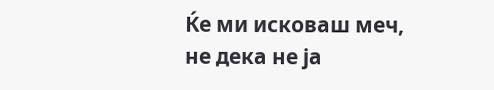Ќе ми исковаш меч,
не дека не ја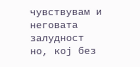чувствувам и неговата залудност
но, кој без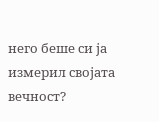него беше си ја измерил својата вечност?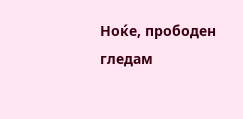Ноќе, прободен гледам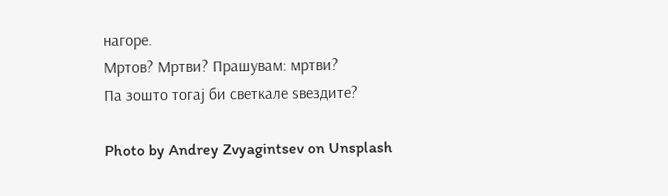нагоре.
Мртов? Мртви? Прашувам: мртви?
Па зошто тогај би светкале ѕвездите?

Photo by Andrey Zvyagintsev on Unsplash